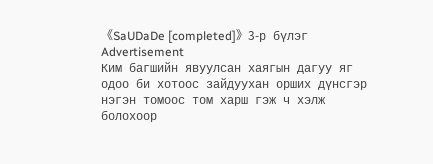《SaUDaDe [completed]》3-р бүлэг
Advertisement
Ким багшийн явуулсан хаягын дагуу яг одоо би хотоос зайдуухан орших дүнсгэр нэгэн томоос том харш гэж ч хэлж болохоор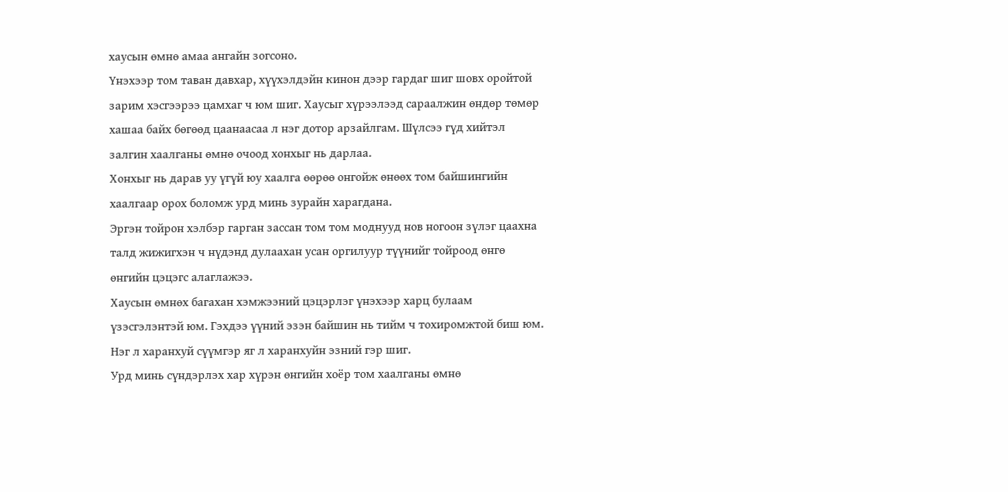хаусын өмнө амаа ангайн зогсоно.
Үнэхээр том таван давхар, хүүхэлдэйн кинон дээр гардаг шиг шовх оройтой зарим хэсгээрээ цамхаг ч юм шиг. Хаусыг хүрээлээд сараалжин өндөр төмөр хашаа байх бөгөөд цаанаасаа л нэг дотор арзайлгам. Шүлсээ гүд хийтэл залгин хаалганы өмнө очоод хонхыг нь дарлаа.
Хонхыг нь дарав уу үгүй юу хаалга өөрөө онгойж өнөөх том байшингийн хаалгаар орох боломж урд минь зурайн харагдана.
Эргэн тойрон хэлбэр гарган зассан том том моднууд нов ногоон зүлэг цаахна талд жижигхэн ч нүдэнд дулаахан усан оргилуур түүнийг тойроод өнгө өнгийн цэцэгс алаглажээ.
Хаусын өмнөх багахан хэмжээний цэцэрлэг үнэхээр харц булаам үзэсгэлэнтэй юм. Гэхдээ үүний эзэн байшин нь тийм ч тохиромжтой биш юм. Нэг л харанхуй сүүмгэр яг л харанхуйн эзний гэр шиг.
Урд минь сүндэрлэх хар хүрэн өнгийн хоёр том хаалганы өмнө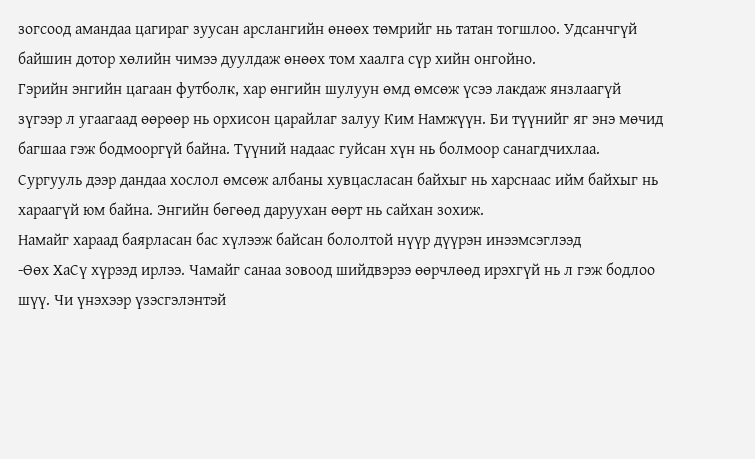зогсоод амандаа цагираг зуусан арслангийн өнөөх төмрийг нь татан тогшлоо. Удсанчгүй байшин дотор хөлийн чимээ дуулдаж өнөөх том хаалга сүр хийн онгойно.
Гэрийн энгийн цагаан футболк, хар өнгийн шулуун өмд өмсөж үсээ лакдаж янзлаагүй зүгээр л угаагаад өөрөөр нь орхисон царайлаг залуу Ким Намжүүн. Би түүнийг яг энэ мөчид багшаа гэж бодмооргүй байна. Түүний надаас гуйсан хүн нь болмоор санагдчихлаа. Сургууль дээр дандаа хослол өмсөж албаны хувцасласан байхыг нь харснаас ийм байхыг нь хараагүй юм байна. Энгийн бөгөөд даруухан өөрт нь сайхан зохиж.
Намайг хараад баярласан бас хүлээж байсан бололтой нүүр дүүрэн инээмсэглээд
-Өөх ХаСү хүрээд ирлээ. Чамайг санаа зовоод шийдвэрээ өөрчлөөд ирэхгүй нь л гэж бодлоо шүү. Чи үнэхээр үзэсгэлэнтэй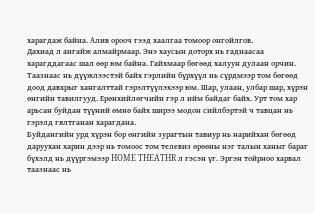харагдаж байна. Алив орооч гээд хаалгаа томоор онгойлгов.
Дахиад л ангайж алмайрмаар. Энэ хаусын доторх нь гаднаасаа харагддагаас шал өөр юм байна. Гайхмаар бөгөөд халуун дулаан орчин. Таазнаас нь дүүжлээстэй байх гэрлийн бүрхүүл нь сүрдмээр том бөгөөд доод давхрыг хангалттай гэрэлтүүлэхээр юм. Шар, улаан, улбар шар, хүрэн өнгийн тавилгууд. Ерөнхийлөгчийн гэр л ийм байдаг байх. Урт том хар арьсан буйдан түүний өмнө байх ширээ модон сийлбэртэй ч тавцан нь гэрэлд гялтганан харагдана.
Буйдангийн урд хүрэн бор өнгийн зурагтын тавиур нь нарийхан бөгөөд даруухан харин дээр нь томоос том телевиз өрөөны нэг талын ханыг бараг бүхэлд нь дүүргэмээр HOME THEATHR л гэсэн үг. Эргэн тойрноо харвал таазнаас нь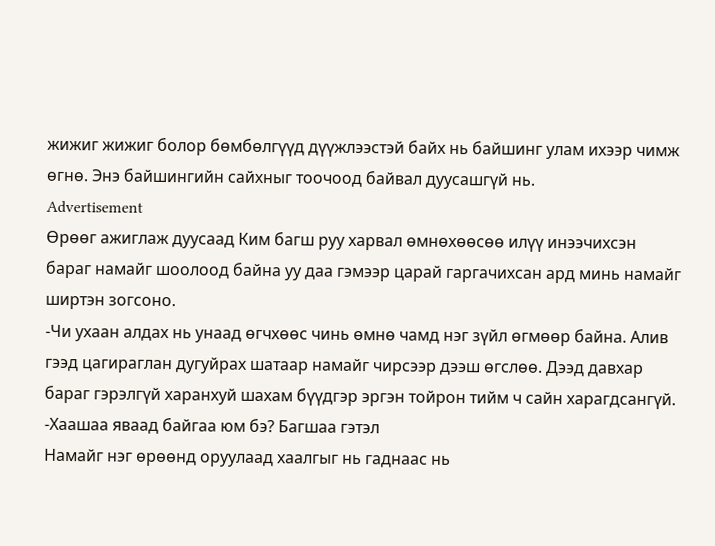жижиг жижиг болор бөмбөлгүүд дүүжлээстэй байх нь байшинг улам ихээр чимж өгнө. Энэ байшингийн сайхныг тоочоод байвал дуусашгүй нь.
Advertisement
Өрөөг ажиглаж дуусаад Ким багш руу харвал өмнөхөөсөө илүү инээчихсэн бараг намайг шоолоод байна уу даа гэмээр царай гаргачихсан ард минь намайг ширтэн зогсоно.
-Чи ухаан алдах нь унаад өгчхөөс чинь өмнө чамд нэг зүйл өгмөөр байна. Алив гээд цагираглан дугуйрах шатаар намайг чирсээр дээш өгслөө. Дээд давхар бараг гэрэлгүй харанхуй шахам бүүдгэр эргэн тойрон тийм ч сайн харагдсангүй.
-Хаашаа яваад байгаа юм бэ? Багшаа гэтэл
Намайг нэг өрөөнд оруулаад хаалгыг нь гаднаас нь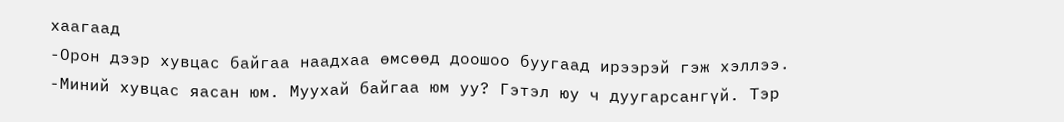хаагаад
-Орон дээр хувцас байгаа наадхаа өмсөөд доошоо буугаад ирээрэй гэж хэллээ.
-Миний хувцас яасан юм. Муухай байгаа юм уу? Гэтэл юу ч дуугарсангүй. Тэр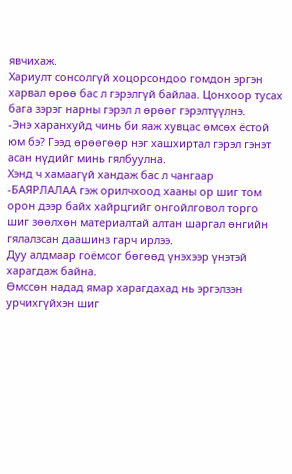явчихаж.
Хариулт сонсолгүй хоцорсондоо гомдон эргэн харвал өрөө бас л гэрэлгүй байлаа. Цонхоор тусах бага зэрэг нарны гэрэл л өрөөг гэрэлтүүлнэ.
-Энэ харанхуйд чинь би яаж хувцас өмсөх ёстой юм бэ? Гээд өрөөгөөр нэг хашхиртал гэрэл гэнэт асан нүдийг минь гялбуулна.
Хэнд ч хамаагүй хандаж бас л чангаар
-БАЯРЛАЛАА гэж орилчхоод хааны ор шиг том орон дээр байх хайрцгийг онгойлговол торго шиг зөөлхөн материалтай алтан шаргал өнгийн гялалзсан даашинз гарч ирлээ.
Дуу алдмаар гоёмсог бөгөөд үнэхээр үнэтэй харагдаж байна.
Өмссөн надад ямар харагдахад нь эргэлзэн урчихгүйхэн шиг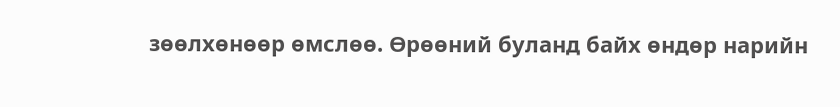зөөлхөнөөр өмслөө. Өрөөний буланд байх өндөр нарийн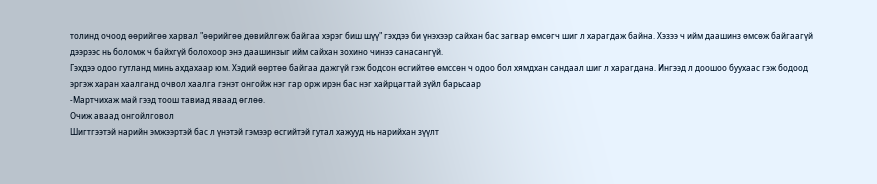толинд очоод өөрийгөө харвал "өөрийгөө дөвийлгөж байгаа хэрэг биш шүү" гэхдээ би үнэхээр сайхан бас загвар өмсөгч шиг л харагдаж байна. Хэзээ ч ийм даашинз өмсөж байгаагүй дээрээс нь боломж ч байхгүй болохоор энэ даашинзыг ийм сайхан зохино чинээ санасангүй.
Гэхдээ одоо гутланд минь ахдахаар юм. Хэдий өөртөө байгаа дажгүй гэж бодсон өсгийтөө өмссөн ч одоо бол хямдхан сандаал шиг л харагдана. Ингээд л доошоо буухаас гэж бодоод эргэж харан хаалганд очвол хаалга гэнэт онгойж нэг гар орж ирэн бас нэг хайрцагтай зүйл барьсаар
-Мартчихаж май гээд тоош тавиад яваад өглөө.
Очиж аваад онгойлговол
Шигтгээтэй нарийн эмжээртэй бас л үнэтэй гэмээр өсгийтэй гутал хажууд нь нарийхан зүүлт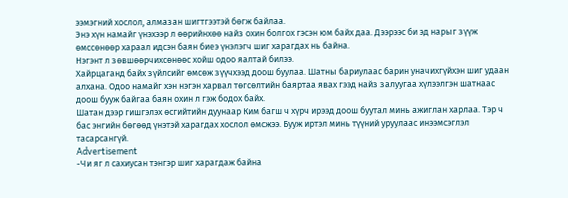ээмэгний хослол, алмазан шигтгээтэй бөгж байлаа.
Энэ хүн намайг үнэхээр л өөрийнхөө найз охин болгох гэсэн юм байх даа. Дээрээс би эд нарыг зүүж өмссөнөөр хараал идсэн баян биеэ үнэлэгч шиг харагдах нь байна.
Нэгэнт л зөвшөөрчихсөнөөс хойш одоо яалтай билээ.
Хайрцаганд байх зүйлсийг өмсөж зүүчхээд доош буулаа. Шатны бариулаас барин уначихгүйхэн шиг удаан алхана. Одоо намайг хэн нэгэн харвал төгсөлтийн баяртаа явах гээд найз залуугаа хүлээлгэн шатнаас доош бууж байгаа баян охин л гэж бодох байх.
Шатан дээр гишгэлэх өсгийтийн дуунаар Ким багш ч хүрч ирээд доош буутал минь ажиглан харлаа. Тэр ч бас энгийн бөгөөд үнэтэй харагдах хослол өмсжээ. Бууж иртэл минь түүний уруулаас инээмсэглэл тасарсангүй.
Advertisement
-Чи яг л сахиусан тэнгэр шиг харагдаж байна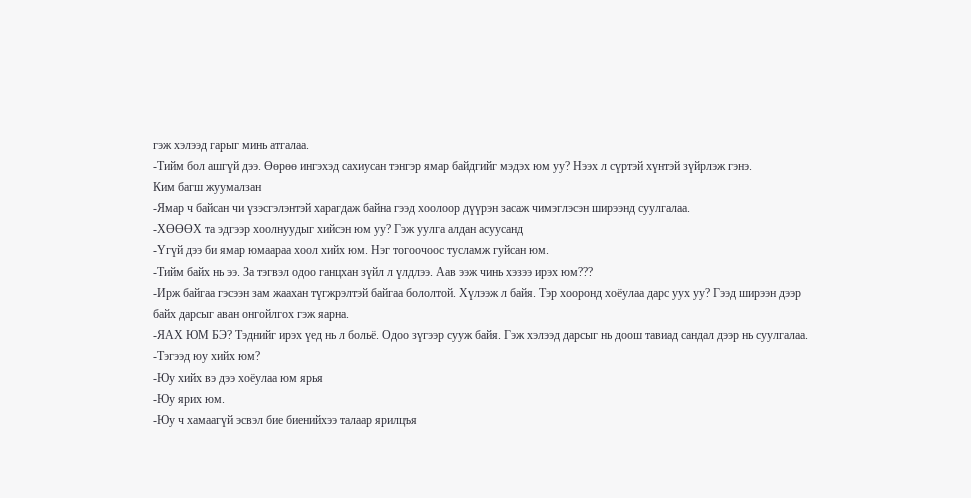гэж хэлээд гарыг минь атгалаа.
-Тийм бол ашгүй дээ. Өөрөө ингэхэд сахиусан тэнгэр ямар байдгийг мэдэх юм уу? Нээх л сүртэй хүнтэй зүйрлэж гэнэ.
Ким багш жуумалзан
-Ямар ч байсан чи үзэсгэлэнтэй харагдаж байна гээд хоолоор дүүрэн засаж чимэглэсэн ширээнд суулгалаа.
-ХӨӨӨХ та эдгээр хоолнуудыг хийсэн юм уу? Гэж уулга алдан асуусанд
-Үгүй дээ би ямар юмаараа хоол хийх юм. Нэг тогоочоос тусламж гуйсан юм.
-Тийм байх нь ээ. За тэгвэл одоо ганцхан зүйл л үлдлээ. Аав ээж чинь хэзээ ирэх юм???
-Ирж байгаа гэсээн зам жаахан түгжрэлтэй байгаа бололтой. Хүлээж л байя. Тэр хооронд хоёулаа дарс уух уу? Гээд ширээн дээр байх дарсыг аван онгойлгох гэж яарна.
-ЯАХ ЮМ БЭ? Тэднийг ирэх үед нь л больё. Одоо зүгээр сууж байя. Гэж хэлээд дарсыг нь доош тавиад сандал дээр нь суулгалаа.
-Тэгээд юу хийх юм?
-Юу хийх вэ дээ хоёулаа юм ярья
-Юу ярих юм.
-Юу ч хамаагүй эсвэл бие биенийхээ талаар ярилцъя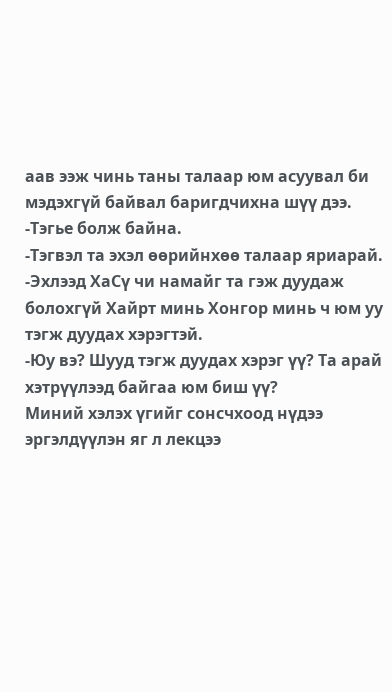аав ээж чинь таны талаар юм асуувал би мэдэхгүй байвал баригдчихна шүү дээ.
-Тэгье болж байна.
-Тэгвэл та эхэл өөрийнхөө талаар яриарай.
-Эхлээд ХаСү чи намайг та гэж дуудаж болохгүй Хайрт минь Хонгор минь ч юм уу тэгж дуудах хэрэгтэй.
-Юу вэ? Шууд тэгж дуудах хэрэг үү? Та арай хэтрүүлээд байгаа юм биш үү?
Миний хэлэх үгийг сонсчхоод нүдээ эргэлдүүлэн яг л лекцээ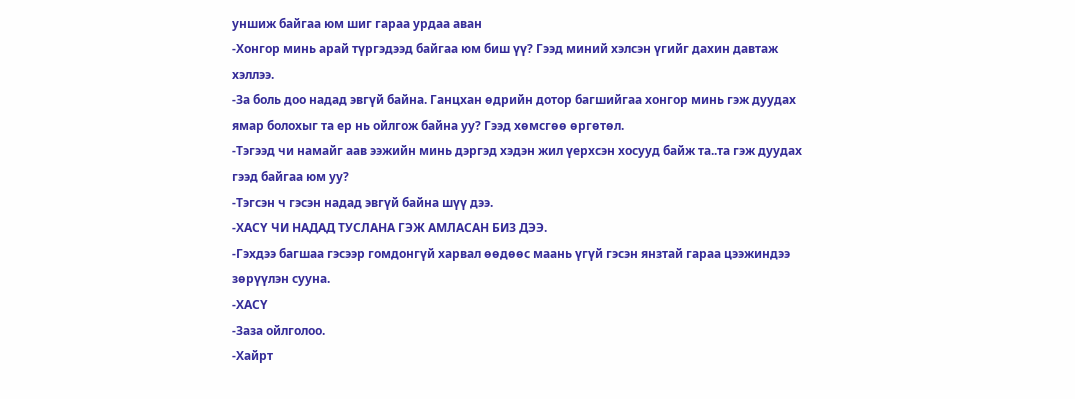уншиж байгаа юм шиг гараа урдаа аван
-Хонгор минь арай түргэдээд байгаа юм биш үү? Гээд миний хэлсэн үгийг дахин давтаж хэллээ.
-За боль доо надад эвгүй байна. Ганцхан өдрийн дотор багшийгаа хонгор минь гэж дуудах ямар болохыг та ер нь ойлгож байна уу? Гээд хөмсгөө өргөтөл.
-Тэгээд чи намайг аав ээжийн минь дэргэд хэдэн жил үерхсэн хосууд байж та..та гэж дуудах гээд байгаа юм уу?
-Тэгсэн ч гэсэн надад эвгүй байна шүү дээ.
-ХАСҮ ЧИ НАДАД ТУСЛАНА ГЭЖ АМЛАСАН БИЗ ДЭЭ.
-Гэхдээ багшаа гэсээр гомдонгүй харвал өөдөөс маань үгүй гэсэн янзтай гараа цээжиндээ зөрүүлэн сууна.
-ХАСҮ
-Заза ойлголоо.
-Хайрт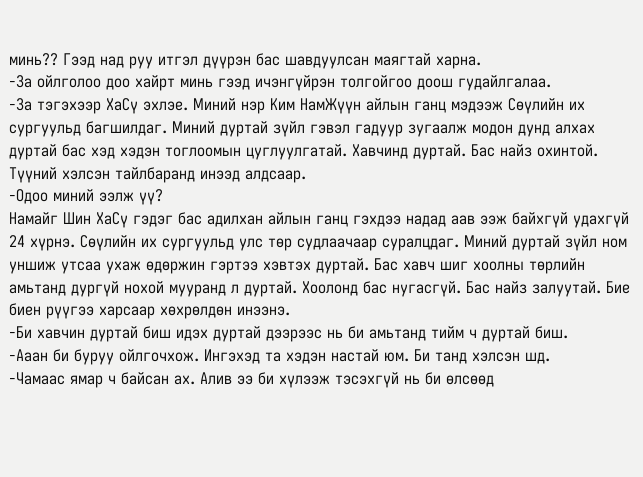минь?? Гээд над руу итгэл дүүрэн бас шавдуулсан маягтай харна.
-За ойлголоо доо хайрт минь гээд ичэнгүйрэн толгойгоо доош гудайлгалаа.
-За тэгэхээр ХаСү эхлэе. Миний нэр Ким НамЖүүн айлын ганц мэдээж Сөүлийн их сургуульд багшилдаг. Миний дуртай зүйл гэвэл гадуур зугаалж модон дунд алхах дуртай бас хэд хэдэн тоглоомын цуглуулгатай. Хавчинд дуртай. Бас найз охинтой. Түүний хэлсэн тайлбаранд инээд алдсаар.
-Одоо миний ээлж үү?
Намайг Шин ХаСү гэдэг бас адилхан айлын ганц гэхдээ надад аав ээж байхгүй удахгүй 24 хүрнэ. Сөүлийн их сургуульд улс төр судлаачаар суралцдаг. Миний дуртай зүйл ном уншиж утсаа ухаж өдөржин гэртээ хэвтэх дуртай. Бас хавч шиг хоолны төрлийн амьтанд дургүй нохой мууранд л дуртай. Хоолонд бас нугасгүй. Бас найз залуутай. Бие биен рүүгээ харсаар хөхрөлдөн инээнэ.
-Би хавчин дуртай биш идэх дуртай дээрээс нь би амьтанд тийм ч дуртай биш.
-Ааан би буруу ойлгочхож. Ингэхэд та хэдэн настай юм. Би танд хэлсэн шд.
-Чамаас ямар ч байсан ах. Алив ээ би хүлээж тэсэхгүй нь би өлсөөд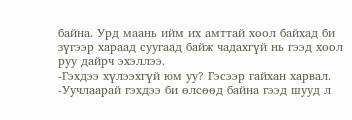байна. Урд маань ийм их амттай хоол байхад би зүгээр хараад суугаад байж чадахгүй нь гээд хоол руу дайрч эхэллээ.
-Гэхдээ хүлээхгүй юм уу? Гэсээр гайхан харвал.
-Уучлаарай гэхдээ би өлсөөд байна гээд шууд л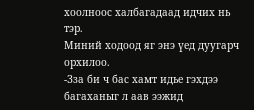хоолноос халбагадаад идчих нь тэр.
Миний ходоод яг энэ үед дуугарч орхилоо.
-Зза би ч бас хамт идье гэхдээ багаханыг л аав ээжид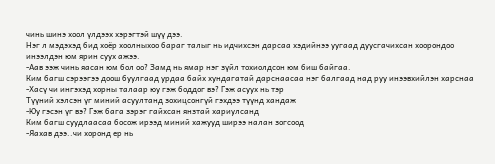чинь шинэ хоол үлдээх хэрэгтэй шүү дээ.
Нэг л мэдэхэд бид хоёр хоолныхоо бараг талыг нь идчихсэн дарсаа хэдийнээ уугаад дуусгачихсан хоорондоо инээлдэн юм ярин суух ажээ.
-Аав ээж чинь яасан юм бол оо? Замд нь ямар нэг зүйл тохиолдсон юм биш байгаа.
Ким багш сэрээгээ доош буулгаад урдаа байх хундагатай дарснаасаа нэг балгаад над руу инээвхийлэн харснаа
-Хасү чи ингэхэд хорны талаар юу гэж боддог вэ? Гэж асуух нь тэр
Түүний хэлсэн үг миний асуултанд зохицсонгүй гэхдээ түүнд хандаж
-Юу гэсэн үг вэ? Гэж бага зэрэг гайхсан янзтай хариулсанд
Ким багш суудлаасаа босож ирээд миний хажууд ширээ налан зогсоод
-Яахав дээ..чи хоронд ер нь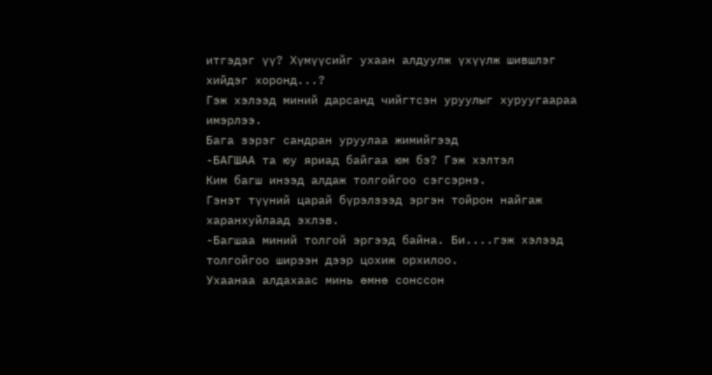итгэдэг үү? Хүмүүсийг ухаан алдуулж үхүүлж шившлэг хийдэг хоронд...?
Гэж хэлээд миний дарсанд чийгтсэн уруулыг хуруугаараа имэрлээ.
Бага зэрэг сандран уруулаа жимийгээд
-БАГШАА та юу яриад байгаа юм бэ? Гэж хэлтэл
Ким багш инээд алдаж толгойгоо сэгсэрнэ.
Гэнэт түүний царай бүрэлзээд эргэн тойрон найгаж харанхуйлаад эхлэв.
-Багшаа миний толгой эргээд байна. Би....гэж хэлээд толгойгоо ширээн дээр цохиж орхилоо.
Ухаанаа алдахаас минь өмнө сонссон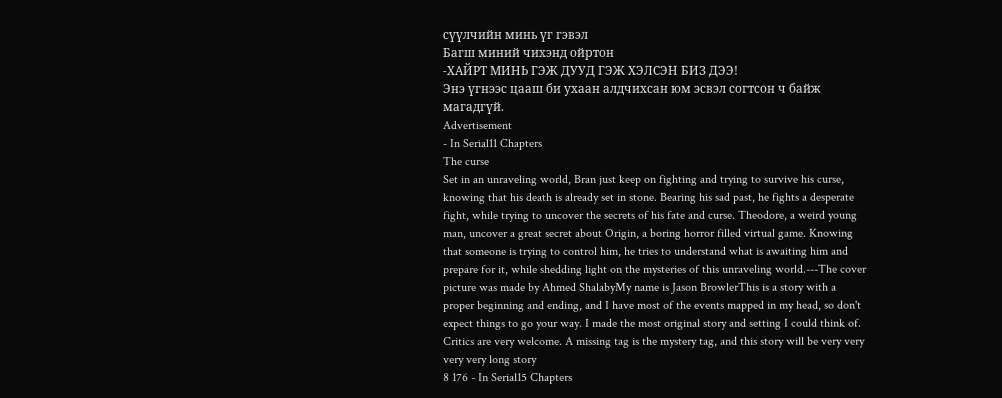сүүлчийн минь үг гэвэл
Багш миний чихэнд ойртон
-ХАЙРТ МИНЬ ГЭЖ ДУУД ГЭЖ ХЭЛСЭН БИЗ ДЭЭ!
Энэ үгнээс цааш би ухаан алдчихсан юм эсвэл согтсон ч байж магадгүй.
Advertisement
- In Serial11 Chapters
The curse
Set in an unraveling world, Bran just keep on fighting and trying to survive his curse, knowing that his death is already set in stone. Bearing his sad past, he fights a desperate fight, while trying to uncover the secrets of his fate and curse. Theodore, a weird young man, uncover a great secret about Origin, a boring horror filled virtual game. Knowing that someone is trying to control him, he tries to understand what is awaiting him and prepare for it, while shedding light on the mysteries of this unraveling world.---The cover picture was made by Ahmed ShalabyMy name is Jason BrowlerThis is a story with a proper beginning and ending, and I have most of the events mapped in my head, so don't expect things to go your way. I made the most original story and setting I could think of. Critics are very welcome. A missing tag is the mystery tag, and this story will be very very very very long story
8 176 - In Serial15 Chapters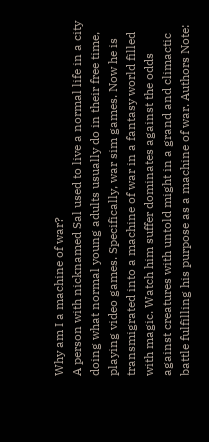Why am I a machine of war?
A person with nicknamed Sal used to live a normal life in a city doing what normal young adults usually do in their free time, playing video games. Specifically, war sim games. Now he is transmigrated into a machine of war in a fantasy world filled with magic. Watch him suffer dominates against the odds against creatures with untold might in a grand and climactic battle fulfilling his purpose as a machine of war. Authors Note: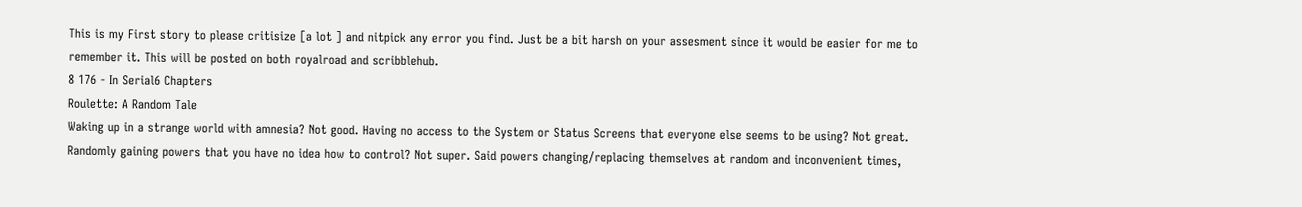This is my First story to please critisize [a lot ] and nitpick any error you find. Just be a bit harsh on your assesment since it would be easier for me to remember it. This will be posted on both royalroad and scribblehub.
8 176 - In Serial6 Chapters
Roulette: A Random Tale
Waking up in a strange world with amnesia? Not good. Having no access to the System or Status Screens that everyone else seems to be using? Not great. Randomly gaining powers that you have no idea how to control? Not super. Said powers changing/replacing themselves at random and inconvenient times,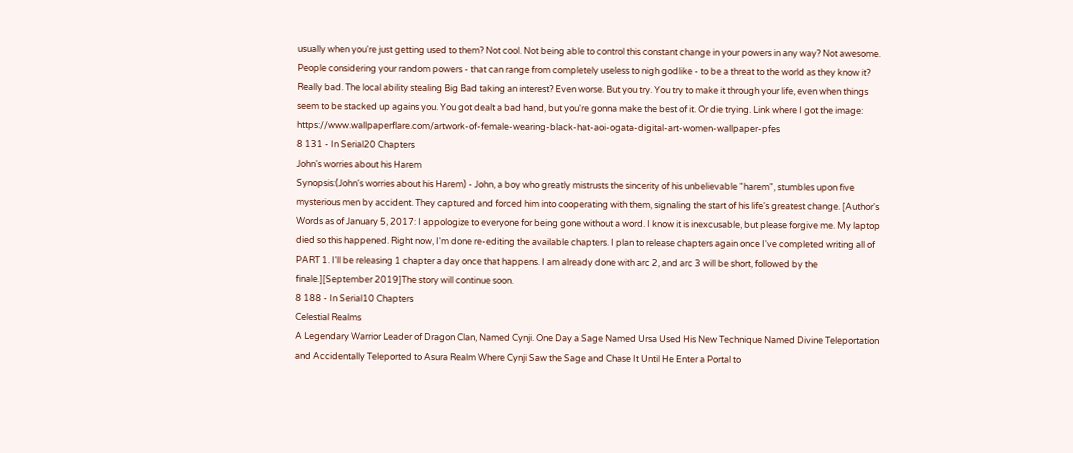usually when you're just getting used to them? Not cool. Not being able to control this constant change in your powers in any way? Not awesome. People considering your random powers - that can range from completely useless to nigh godlike - to be a threat to the world as they know it? Really bad. The local ability stealing Big Bad taking an interest? Even worse. But you try. You try to make it through your life, even when things seem to be stacked up agains you. You got dealt a bad hand, but you're gonna make the best of it. Or die trying. Link where I got the image: https://www.wallpaperflare.com/artwork-of-female-wearing-black-hat-aoi-ogata-digital-art-women-wallpaper-pfes
8 131 - In Serial20 Chapters
John's worries about his Harem
Synopsis:(John's worries about his Harem) - John, a boy who greatly mistrusts the sincerity of his unbelievable "harem", stumbles upon five mysterious men by accident. They captured and forced him into cooperating with them, signaling the start of his life's greatest change. [Author's Words as of January 5, 2017: I appologize to everyone for being gone without a word. I know it is inexcusable, but please forgive me. My laptop died so this happened. Right now, I'm done re-editing the available chapters. I plan to release chapters again once I've completed writing all of PART 1. I'll be releasing 1 chapter a day once that happens. I am already done with arc 2, and arc 3 will be short, followed by the finale.][September 2019]The story will continue soon.
8 188 - In Serial10 Chapters
Celestial Realms
A Legendary Warrior Leader of Dragon Clan, Named Cynji. One Day a Sage Named Ursa Used His New Technique Named Divine Teleportation and Accidentally Teleported to Asura Realm Where Cynji Saw the Sage and Chase It Until He Enter a Portal to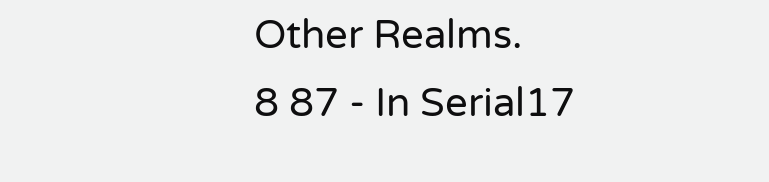Other Realms.
8 87 - In Serial17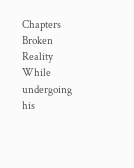Chapters
Broken Reality
While undergoing his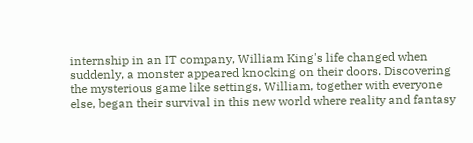internship in an IT company, William King's life changed when suddenly, a monster appeared knocking on their doors. Discovering the mysterious game like settings, William, together with everyone else, began their survival in this new world where reality and fantasy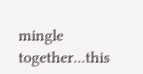mingle together...this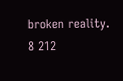broken reality.
8 212